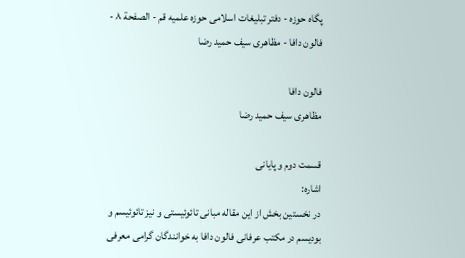پگاه حوزه - دفتر تبلیغات اسلامی حوزه علمیه قم - الصفحة ٨ - فالون دافا - مظاهری سیف حمید رضا

فالون دافا
مظاهری سیف حمید رضا

قسمت دوم و پايانى
اشاره:
در نخستين بخش از اين مقاله مبانى تائوئيستى و نيز تائوئيسم و بوديسم در مكتب عرفانى فالون دافا به خوانندگان گرامى معرفى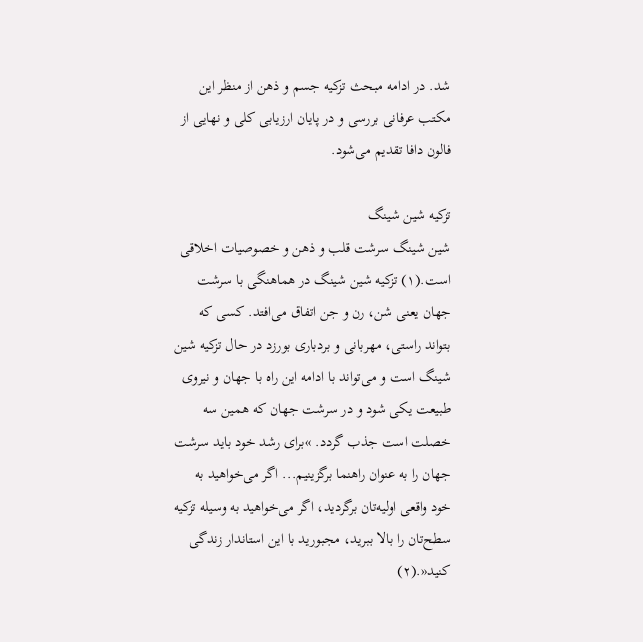شد. در ادامه مبحث تزكيه جسم و ذهن از منظر اين مكتب عرفانى بررسى و در پايان ارزيابى كلى و نهايى از فالون دافا تقديم مى‌شود.

تزكيه شين شينگ
شين شينگ سرشت قلب و ذهن و خصوصيات اخلاقى است.(١) تزكيه شين شينگ در هماهنگى با سرشت جهان يعنى شن، رن و جن اتفاق مى‌افتد. كسى كه بتواند راستى، مهربانى و بردبارى بورزد در حال تزكيه شين شينگ است و مى‌تواند با ادامه اين راه با جهان و نيروى طبيعت يكى شود و در سرشت جهان كه همين سه خصلت است جذب گردد. »براى رشد خود بايد سرشت جهان را به عنوان راهنما برگزينيم... اگر مى‌خواهيد به خود واقعى اوليه‌تان برگرديد، اگر مى‌خواهيد به وسيله تزكيه سطح‌تان را بالا ببريد، مجبوريد با اين استاندار زندگى كنيد«.(٢)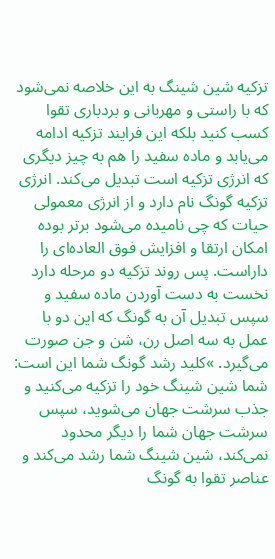تزكيه شين شينگ به اين خلاصه نمى‌شود كه با راستى و مهربانى و بردبارى تقوا كسب كنيد بلكه اين فرايند تزكيه ادامه مى‌يابد و ماده سفيد را هم به چيز ديگرى كه انرژى تزكيه است تبديل مى‌كند. انرژى تزكيه گونگ نام دارد و از انرژى معمولى حيات كه چى ناميده مى‌شود برتر بوده امكان ارتقا و افزايش فوق العاده‌اى را داراست. پس روند تزكيه دو مرحله دارد نخست به دست آوردن ماده سفيد و سپس تبديل آن به گونگ كه اين دو با عمل به سه اصل رن، شن و جن صورت مى‌گيرد. »كليد رشد گونگ شما اين است: شما شين شينگ خود را تزكيه مى‌كنيد و جذب سرشت جهان مى‌شويد، سپس سرشت جهان شما را ديگر محدود نمى‌كند، شين شينگ شما رشد مى‌كند و عناصر تقوا به گونگ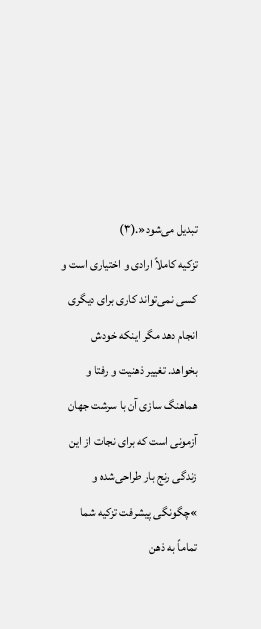تبديل مى‌شود«.(٣)
تزكيه كاملاً ارادى و اختيارى است و كسى نمى‌تواند كارى براى ديگرى انجام دهد مگر اينكه خودش بخواهد. تغيير ذهنيت و رفتا و هماهنگ سازى آن با سرشت جهان آزمونى است كه براى نجات از اين زندگى رنج بار طراحى‌شده و »چگونگى پيشرفت تزكيه شما تماماً به ذهن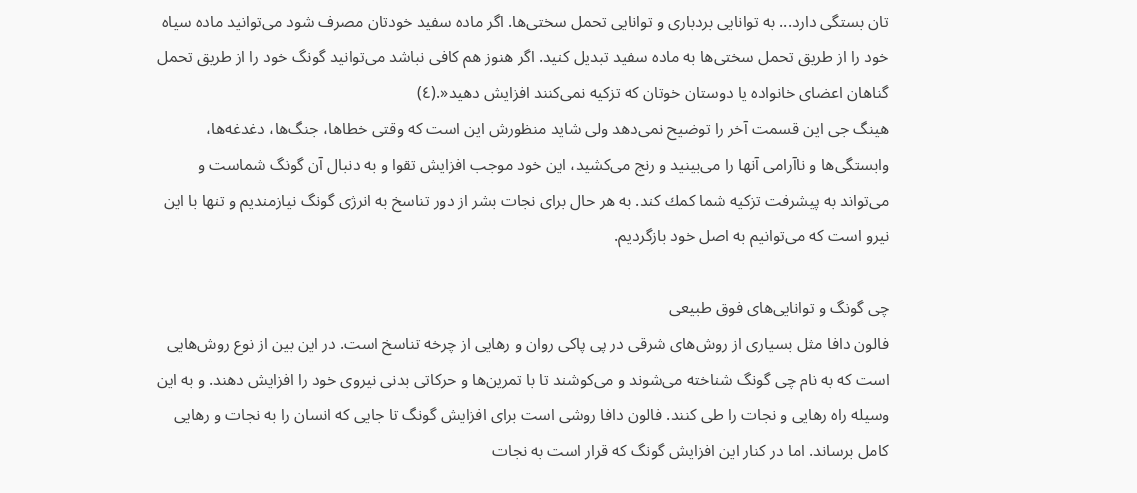تان بستگى دارد... به توانايى بردبارى و توانايى تحمل سختى‌ها. اگر ماده سفيد خودتان مصرف شود مى‌توانيد ماده سياه خود را از طريق تحمل سختى‌ها به ماده سفيد تبديل كنيد. اگر هنوز هم كافى نباشد مى‌توانيد گونگ خود را از طريق تحمل گناهان اعضاى خانواده يا دوستان خوتان كه تزكيه نمى‌كنند افزايش دهيد«.(٤)
هينگ جى اين قسمت آخر را توضيح نمى‌دهد ولى شايد منظورش اين است كه وقتى خطاها، جنگ‌ها، دغدغه‌ها، وابستگى‌ها و ناآرامى آنها را مى‌بينيد و رنج مى‌كشيد، اين خود موجب افزايش تقوا و به دنبال آن گونگ شماست و مى‌تواند به پيشرفت تزكيه شما كمك كند. به هر حال براى نجات بشر از دور تناسخ به انرژى گونگ نيازمنديم و تنها با اين نيرو است كه مى‌توانيم به اصل خود بازگرديم.

چى گونگ و توانايى‌هاى فوق طبيعى
فالون دافا مثل بسيارى از روش‌هاى شرقى در پى پاكى روان و رهايى از چرخه تناسخ است. در اين بين از نوع روش‌هايى است كه به نام چى گونگ شناخته مى‌شوند و مى‌كوشند تا با تمرين‌ها و حركاتى بدنى نيروى خود را افزايش دهند. و به اين وسيله راه رهايى و نجات را طى كنند. فالون دافا روشى است براى افزايش گونگ تا جايى كه انسان را به نجات و رهايى كامل برساند. اما در كنار اين افزايش گونگ كه قرار است به نجات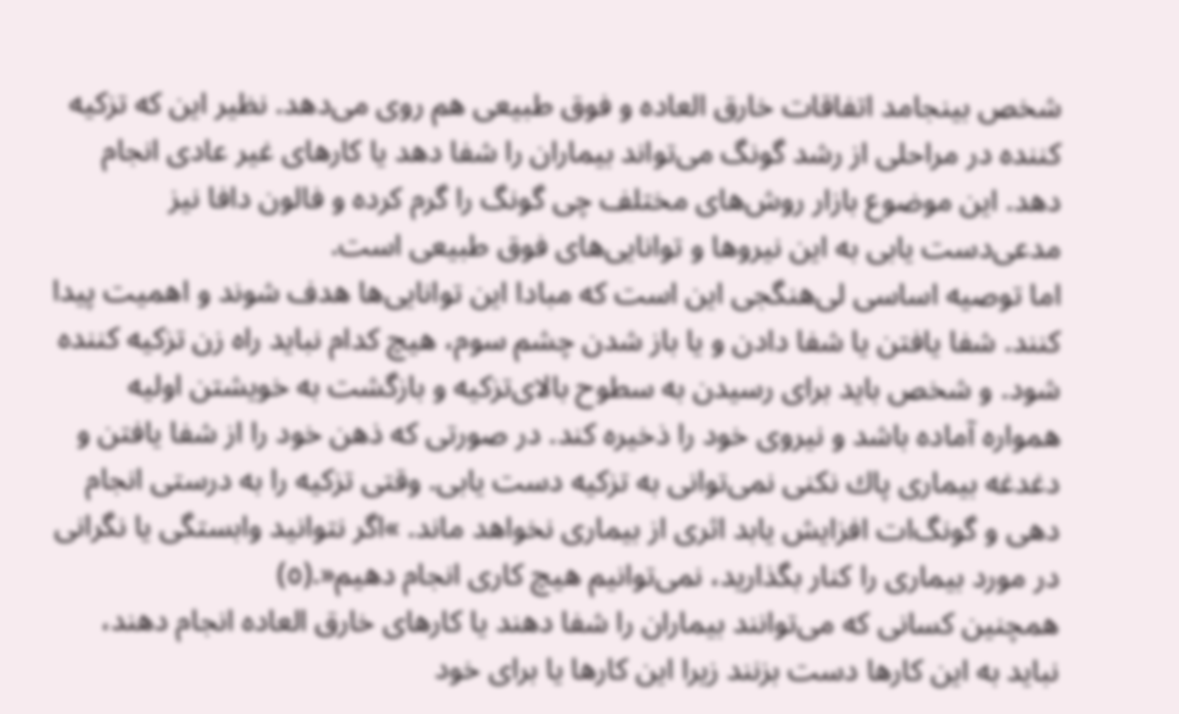شخص بينجامد اتفاقات خارق العاده و فوق طبيعى هم روى مى‌دهد. نظير اين كه تزكيه كننده در مراحلى از رشد گونگ مى‌تواند بيماران را شفا دهد يا كارهاى غير عادى انجام دهد. اين موضوع بازار روش‌هاى مختلف چى گونگ را گرم كرده و فالون دافا نيز مدعى‌دست يابى به اين نيروها و توانايى‌هاى فوق طبيعى است.
اما توصيه اساسى لى‌هنگجى اين است كه مبادا اين توانايى‌ها هدف شوند و اهميت پيدا كنند. شفا يافتن يا شفا دادن و يا باز شدن چشم سوم، هيچ كدام نبايد راه زن تزكيه كننده شود. و شخص بايد براى رسيدن به سطوح بالاى‌تزكيه و بازگشت به خويشتن اوليه همواره آماده باشد و نيروى خود را ذخيره كند. در صورتى كه ذهن خود را از شفا يافتن و دغدغه بيمارى پاك نكنى نمى‌توانى به تزكيه دست يابى. وقتى تزكيه را به درستى انجام دهى و گونگ‌ات افزايش يابد اثرى از بيمارى نخواهد ماند. »اگر نتوانيد وابستگى يا نگرانى در مورد بيمارى را كنار بگذاريد، نمى‌توانيم هيچ كارى انجام دهيم«.(٥)
همچنين كسانى كه مى‌توانند بيماران را شفا دهند يا كارهاى خارق العاده انجام دهند، نبايد به اين كارها دست بزنند زيرا اين كارها يا براى خود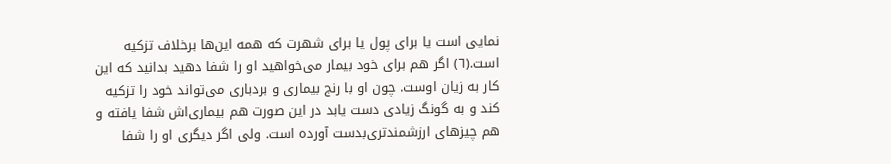نمايى است يا براى پول يا براى شهرت كه همه اين‌ها برخلاف تزكيه است.(٦) اگر هم براى خود بيمار مى‌خواهيد او را شفا دهيد بدانيد كه اين كار به زيان اوست. چون او با رنج بيمارى و بردبارى مى‌تواند خود را تزكيه كند و به گونگ زيادى دست يابد در اين صورت هم بيمارى‌اش شفا يافته و هم چيزهاى ارزشمندترى‌بدست آورده است. ولى اگر ديگرى او را شفا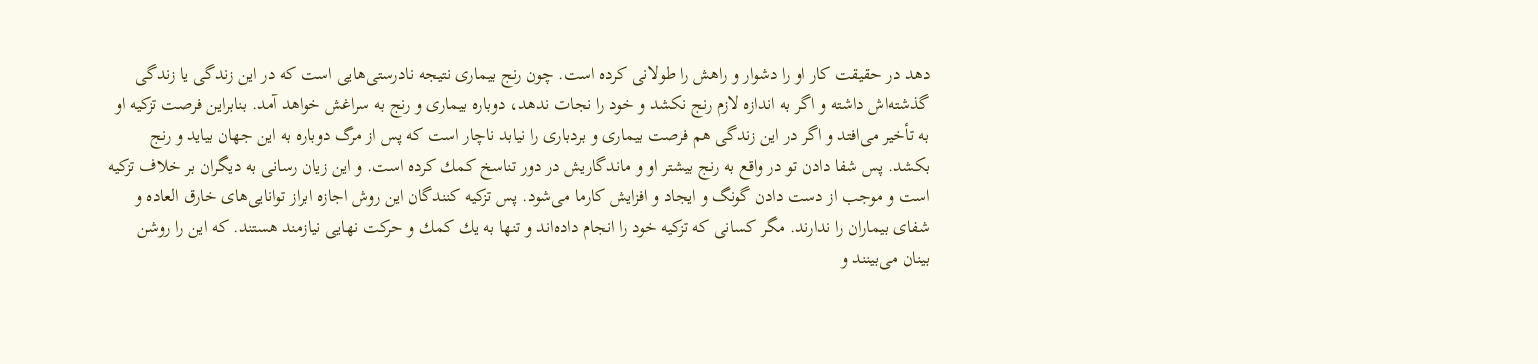دهد در حقيقت كار او را دشوار و راهش را طولانى كرده است. چون رنج بيمارى نتيجه نادرستى‌هايى است كه در اين زندگى يا زندگى گذشته‌اش داشته و اگر به اندازه لازم رنج نكشد و خود را نجات ندهد، دوباره بيمارى و رنج به سراغش خواهد آمد. بنابراين فرصت تزكيه او به تأخير مى‌افتد و اگر در اين زندگى هم فرصت بيمارى و بردبارى را نيابد ناچار است كه پس از مرگ دوباره به اين جهان بيايد و رنج بكشد. پس شفا دادن تو در واقع به رنج بيشتر او و ماندگاريش در دور تناسخ كمك كرده است. و اين زيان رسانى به ديگران بر خلاف تزكيه است و موجب از دست دادن گونگ و ايجاد و افزايش كارما مى‌شود. پس تزكيه كنندگان اين روش اجازه ابراز توانايى‌هاى خارق العاده و شفاى بيماران را ندارند. مگر كسانى كه تزكيه خود را انجام داده‌اند و تنها به يك كمك و حركت نهايى نيازمند هستند. كه اين را روشن بينان مى‌بينند و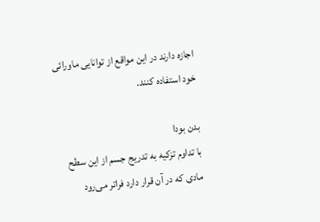اجازه دارند در اين مواقع از توانايى ماورائى خود استفاده كنند.

بدن بودا
با تداوم تزكيه به تدريج جسم از اين سطح مادى كه در آن قرار دارد فراتر مى‌رود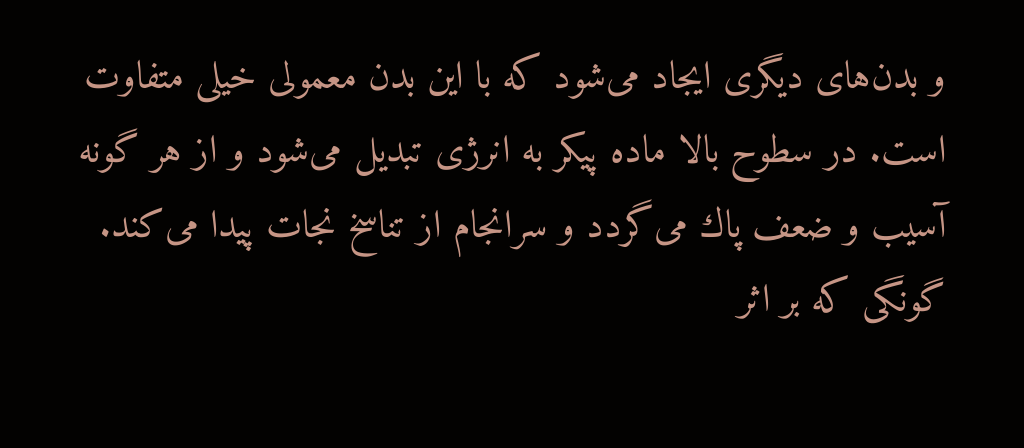و بدن‌هاى ديگرى ايجاد مى‌شود كه با اين بدن معمولى خيلى متفاوت است. در سطوح بالا ماده پيكر به انرژى تبديل مى‌شود و از هر گونه آسيب و ضعف پاك مى‌گردد و سرانجام از تناسخ نجات پيدا مى‌كند.
گونگى كه بر اثر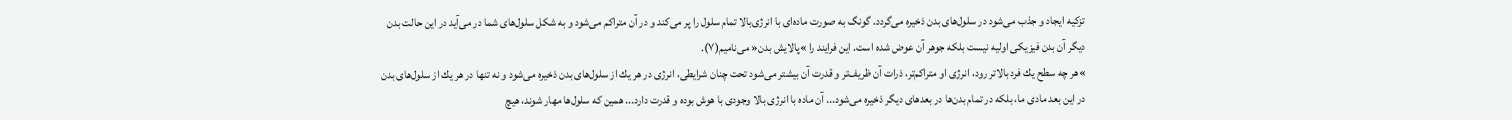تزكيه ايجاد و جذب مى‌شود در سلول‌هاى بدن ذخيره مى‌گردد. گونگ به صورت ماده‌اى با انرژى‌بالا تمام سلول را پر مى‌كند و در آن متراكم مى‌شود و به شكل سلول‌هاى شما در مى‌آيد در اين حالت بدن ديگر آن بدن فيزيكى اوليه نيست بلكه جوهر آن عوض شده است. اين فرايند را »پالايش بدن« مى‌ناميم(٧).
»هر چه سطح يك فرد بالاتر رود، انرژى او متراكم‌تر، ذرات آن ظريف‌تر و قدرت آن بيشتر مى‌شود تحت چنان شرايطى، انرژى در هر يك از سلول‌هاى بدن ذخيره مى‌شود و نه تنها در هر يك از سلول‌هاى بدن در اين بعد مادى ما، بلكه در تمام بدن‌ها در بعدهاى ديگر ذخيره مى‌شود... آن ماده با انرژى بالا وجودى با هوش بوده و قدرت دارد... همين كه سلول‌ها مهار شوند، هيچ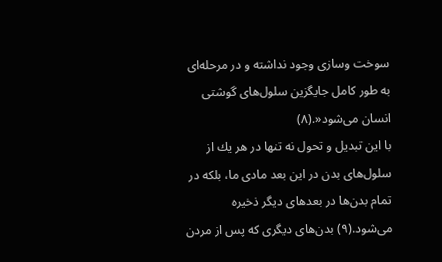سوخت وسازى وجود نداشته و در مرحله‌اى به طور كامل جايگزين سلول‌هاى گوشتى انسان مى‌شود«.(٨)
با اين تبديل و تحول نه تنها در هر يك از سلول‌هاى بدن در اين بعد مادى ما، بلكه در تمام بدن‌ها در بعدهاى ديگر ذخيره مى‌شود.(٩) بدن‌هاى ديگرى كه پس از مردن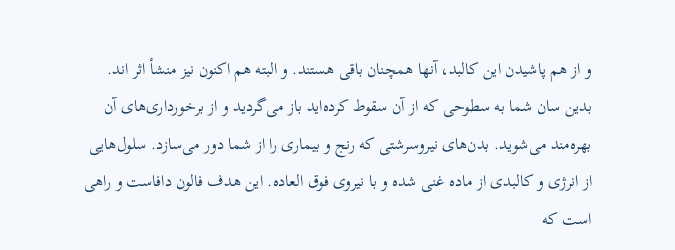و از هم پاشيدن اين كالبد، آنها همچنان باقى هستند. و البته هم اكنون نيز منشأ اثر اند. بدين سان شما به سطوحى كه از آن سقوط كرده‌ايد باز مى‌گرديد و از برخوردارى‌هاى آن بهره‌مند مى‌شويد. بدن‌هاى نيروسرشتى كه رنج و بيمارى را از شما دور مى‌سازد. سلول‌هايى از انرژى و كالبدى از ماده غنى شده و با نيروى فوق العاده. اين هدف فالون دافاست و راهى است كه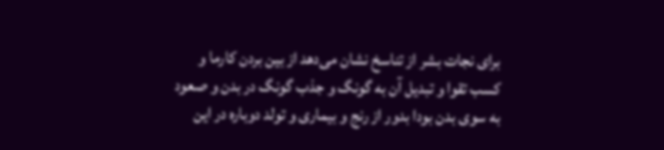براى نجات بشر از تناسخ نشان مى‌دهد از بين بردن كارما و كسب تقوا و تبديل آن به گونگ و جذب گونگ در بدن و صعود به سوى بدن بودا بدور از رنج و بيمارى و تولد دوباره در اين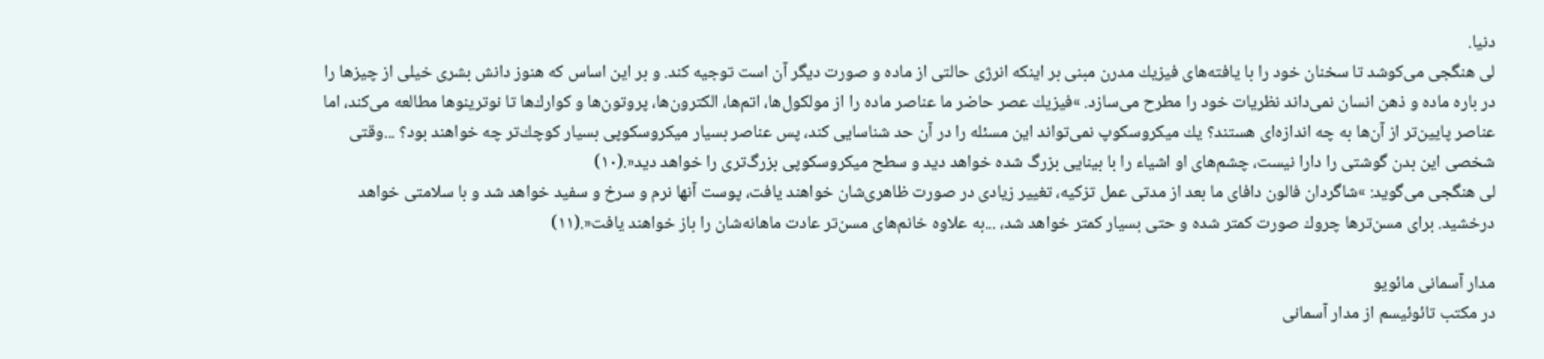دنيا.
لى هنگجى مى‌كوشد تا سخنان خود را با يافته‌هاى فيزيك مدرن مبنى بر اينكه انرژى حالتى از ماده و صورت ديگر آن است توجيه كند. و بر اين اساس كه هنوز دانش بشرى خيلى از چيزها را در باره ماده و ذهن انسان نمى‌داند نظريات خود را مطرح مى‌سازد. »فيزيك عصر حاضر ما عناصر ماده را از مولكول‌ها، اتم‌ها، الكترون‌ها، پروتون‌ها و كوارك‌ها تا نوترينوها مطالعه مى‌كند، اما عناصر پايين‌تر از آن‌ها به چه اندازه‌اى هستند؟ يك ميكروسكوپ نمى‌تواند اين مسئله را در آن حد شناسايى كند، پس عناصر بسيار ميكروسكوپى بسيار كوچك‌تر چه خواهند بود؟ ...وقتى شخصى اين بدن گوشتى را دارا نيست، چشم‌هاى او اشياء را با بينايى بزرگ شده خواهد ديد و سطح ميكروسكوپى بزرگ‌ترى را خواهد ديد«.(١٠)
لى هنگجى مى‌گويد: »شاگردان فالون دافاى ما بعد از مدتى عمل تزكيه، تغيير زيادى در صورت ظاهرى‌شان خواهند يافت، پوست آنها نرم و سرخ و سفيد خواهد شد و با سلامتى خواهد درخشيد. براى مسن‌ترها چروك صورت كمتر شده و حتى بسيار كمتر خواهد شد، ...به علاوه خانم‌هاى مسن‌تر عادت ماهانه‌شان را باز خواهند يافت«.(١١)

مدار آسمانى مائويو
در مكتب تائوئيسم از مدار آسمانى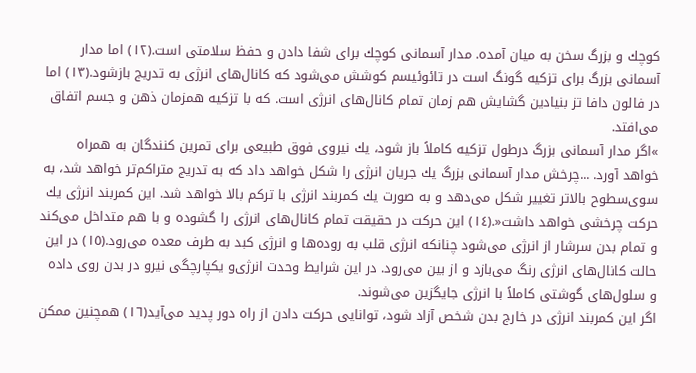كوچك و بزرگ سخن به ميان آمده. مدار آسمانى كوچك براى شفا دادن و حفظ سلامتى است.(١٢) اما مدار آسمانى بزرگ براى تزكيه گونگ است در تائوئيسم كوشش مى‌شود كه كانال‌هاى انرژى به تدريج بازشود.(١٣) اما در فالون دافا تز بنيادين گشايش هم زمان تمام كانال‌هاى انرژى است. كه با تزكيه همزمان ذهن و جسم اتفاق مى‌افتد.
»اگر مدار آسمانى بزرگ درطول تزكيه كاملاً باز شود، يك نيروى فوق طبيعى براى تمرين كنندگان به همراه خواهد آورد. ...چرخش مدار آسمانى بزرگ يك جريان انرژى را شكل خواهد داد كه به تدريج متراكم‌تر خواهد شد، به سوى‌سطوح بالاتر تغيير شكل مى‌دهد و به صورت يك كمربند انرژى با تركم بالا خواهد شد. اين كمربند انرژى يك حركت چرخشى خواهد داشت«.(١٤) اين حركت در حقيقت تمام كانال‌هاى انرژى را گشوده و با هم متداخل مى‌كند و تمام بدن سرشار از انرژى مى‌شود چنانكه انرژى قلب به روده‌ها و انرژى كبد به طرف معده مى‌رود.(١٥) در اين حالت كانال‌هاى انرژى رنگ مى‌بازد و از بين مى‌رود. در اين شرايط وحدت انرژى‌و يكپارچگى نيرو در بدن روى داده و سلول‌هاى گوشتى كاملاً با انرژى جايگزين مى‌شوند.
اگر اين كمربند انرژى در خارج بدن شخص آزاد شود، توانايى حركت دادن از راه دور پديد مى‌آيد(١٦) همچنين ممكن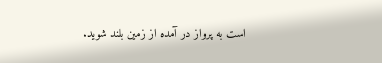است به پرواز در آمده از زمين بلند شويد.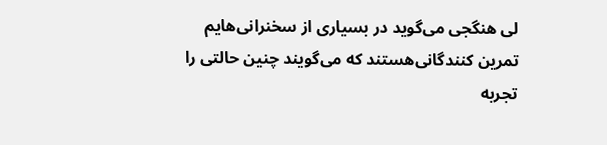لى هنگجى مى‌گويد در بسيارى از سخنرانى‌هايم تمرين كنندگانى‌هستند كه مى‌گويند چنين حالتى را تجربه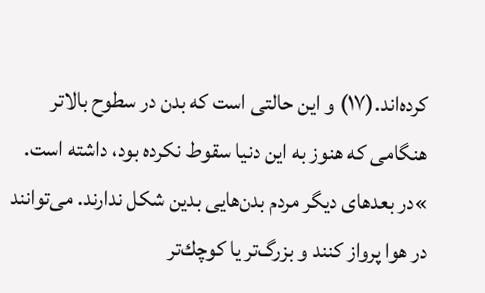كرده‌اند.(١٧) و اين حالتى است كه بدن در سطوح بالاتر هنگامى كه هنوز به اين دنيا سقوط نكرده بود، داشته است. »در بعدهاى ديگر مردم بدن‌هايى بدين شكل ندارند. مى‌توانند در هوا پرواز كنند و بزرگ‌تر يا كوچك‌تر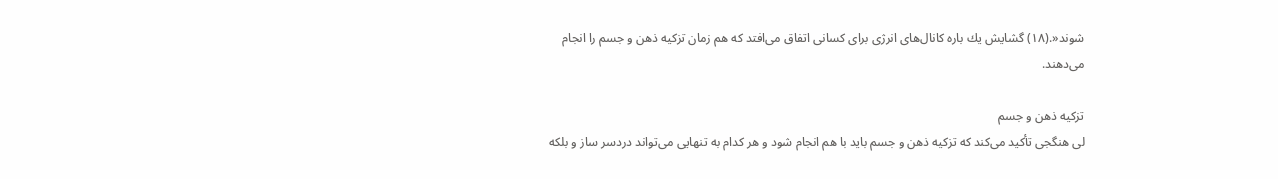شوند«.(١٨) گشايش يك باره كانال‌هاى انرژى براى كسانى اتفاق مى‌افتد كه هم زمان تزكيه ذهن و جسم را انجام مى‌دهند.

تزكيه ذهن و جسم
لى هنگجى تأكيد مى‌كند كه تزكيه ذهن و جسم بايد با هم انجام شود و هر كدام به تنهايى مى‌تواند دردسر ساز و بلكه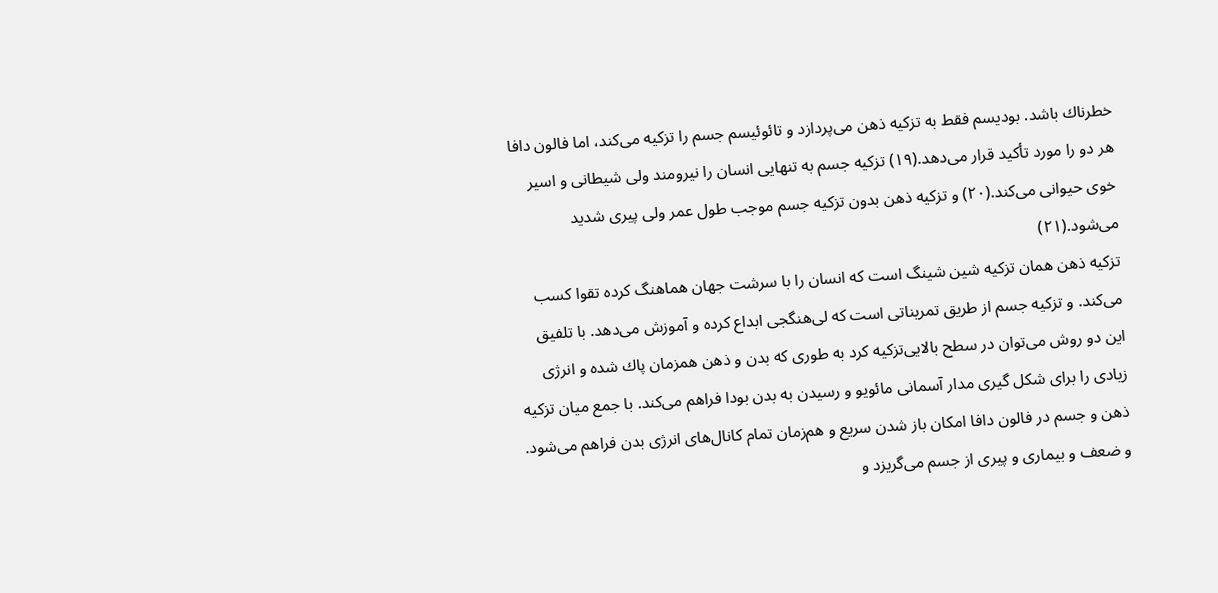خطرناك باشد. بوديسم فقط به تزكيه ذهن مى‌پردازد و تائوئيسم جسم را تزكيه مى‌كند، اما فالون دافا هر دو را مورد تأكيد قرار مى‌دهد.(١٩) تزكيه جسم به تنهايى انسان را نيرومند ولى شيطانى و اسير خوى حيوانى مى‌كند.(٢٠) و تزكيه ذهن بدون تزكيه جسم موجب طول عمر ولى پيرى شديد مى‌شود.(٢١)
تزكيه ذهن همان تزكيه شين شينگ است كه انسان را با سرشت جهان هماهنگ كرده تقوا كسب مى‌كند. و تزكيه جسم از طريق تمريناتى است كه لى‌هنگجى ابداع كرده و آموزش مى‌دهد. با تلفيق اين دو روش مى‌توان در سطح بالايى‌تزكيه كرد به طورى كه بدن و ذهن همزمان پاك شده و انرژى زيادى را براى شكل گيرى مدار آسمانى مائويو و رسيدن به بدن بودا فراهم مى‌كند. با جمع ميان تزكيه ذهن و جسم در فالون دافا امكان باز شدن سريع و هم‌زمان تمام كانال‌هاى انرژى بدن فراهم مى‌شود. و ضعف و بيمارى و پيرى از جسم مى‌گريزد و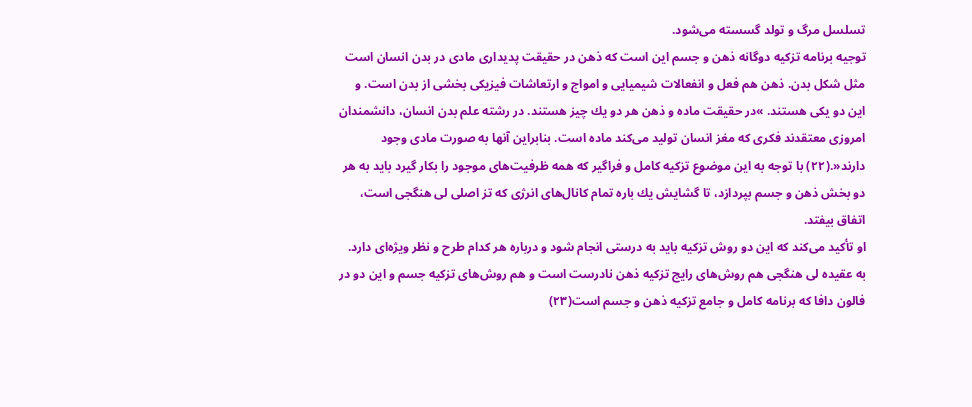تسلسل مرگ و تولد گسسته مى‌شود.
توجيه برنامه تزكيه دوگانه ذهن و جسم اين است كه ذهن در حقيقت پديدارى مادى در بدن انسان است مثل شكل بدن. ذهن هم فعل و انفعالات شيميايى و امواج و ارتعاشات فيزيكى بخشى از بدن است. و اين دو يكى هستند. »در حقيقت ماده و ذهن هر دو يك چيز هستند. در رشته علم بدن انسان، دانشمندان امروزى معتقدند فكرى كه مغز انسان توليد مى‌كند ماده است. بنابراين آنها به صورت مادى وجود دارند«.(٢٢) با توجه به اين موضوع تزكيه كامل و فراگير كه همه ظرفيت‌هاى موجود را بكار گيرد بايد به هر دو بخش ذهن و جسم بپردازد، تا گشايش يك باره تمام كانال‌هاى انرژى كه تز اصلى لى هنگجى است، اتفاق بيفتد.
او تأكيد مى‌كند كه اين دو روش تزكيه بايد به درستى انجام شود و درباره هر كدام طرح و نظر ويژه‌اى دارد. به عقيده لى هنگجى هم روش‌هاى رايج تزكيه ذهن نادرست است و هم روش‌هاى تزكيه جسم و اين دو در فالون دافا كه برنامه كامل و جامع تزكيه ذهن و جسم است(٢٣)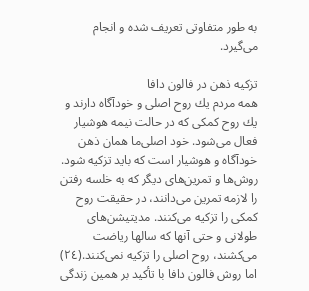به طور متفاوتى تعريف شده و انجام مى‌گيرد.

تزكيه ذهن در فالون دافا
همه مردم يك روح اصلى و خودآگاه دارند و يك روح كمكى كه در حالت نيمه هوشيار فعال مى‌شود. خود اصلى‌ما همان ذهن خودآگاه و هوشيار است كه بايد تزكيه شود. روش‌ها و تمرين‌هاى ديگر كه به خلسه رفتن را لازمه تمرين مى‌دانند، در حقيقت روح كمكى را تزكيه مى‌كنند. مديتيشن‌هاى طولانى و حتى آنها كه سالها رياضت مى‌كشند، روح اصلى را تزكيه نمى‌كنند.(٢٤) اما روش فالون دافا با تأكيد بر همين زندگى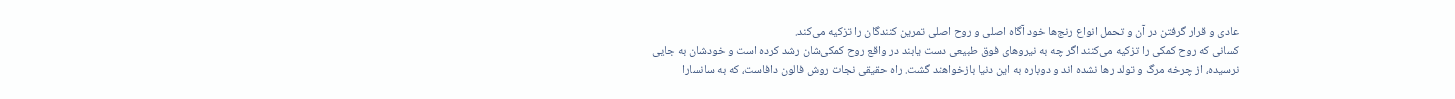عادى و قرار گرفتن در آن و تحمل انواع رنج‌ها خود آگاه اصلى و روح اصلى تمرين كنندگان را تزكيه مى‌كند.
كسانى كه روح كمكى را تزكيه مى‌كنند اگر چه به نيروهاى فوق طبيعى دست يابند در واقع روح كمكى‌شان رشد كرده است و خودشان به جايى نرسيده، از چرخه مرگ و تولد رها نشده اند و دوباره به اين دنيا بازخواهند گشت. راه حقيقى نجات روش فالون دافاست، كه به سانسارا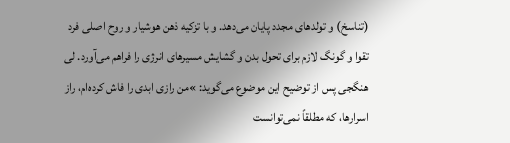(تناسخ) و تولدهاى مجدد پايان مى‌دهد. و با تزكيه ذهن هوشيار و روح اصلى فرد تقوا و گونگ لازم براى تحول بدن و گشايش مسيرهاى انرژى را فراهم مى‌آورد. لى هنگجى پس از توضيح اين موضوع مى‌گويد: »من رازى ابدى را فاش كرده‌ام، راز اسرارها، كه مطلقاً نمى‌توانست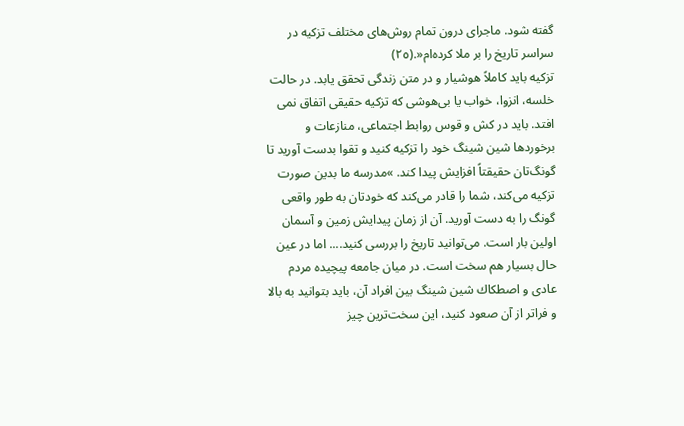گفته شود. ماجراى درون تمام روش‌هاى مختلف تزكيه در سراسر تاريخ را بر ملا كرده‌ام«.(٢٥)
تزكيه بايد كاملاً هوشيار و در متن زندگى تحقق يابد. در حالت خلسه، انزوا، خواب يا بى‌هوشى كه تزكيه حقيقى اتفاق نمى افتد. بايد در كش و قوس روابط اجتماعى، منازعات و برخوردها شين شينگ خود را تزكيه كنيد و تقوا بدست آوريد تا گونگ‌تان حقيقتاً افزايش پيدا كند. »مدرسه ما بدين صورت تزكيه مى‌كند، شما را قادر مى‌كند كه خودتان به طور واقعى گونگ را به دست آوريد. آن از زمان پيدايش زمين و آسمان اولين بار است. مى‌توانيد تاريخ را بررسى كنيد.... اما در عين حال بسيار هم سخت است. در ميان جامعه پيچيده مردم عادى و اصطكاك شين شينگ بين افراد آن، بايد بتوانيد به بالا و فراتر از آن صعود كنيد، اين سخت‌ترين چيز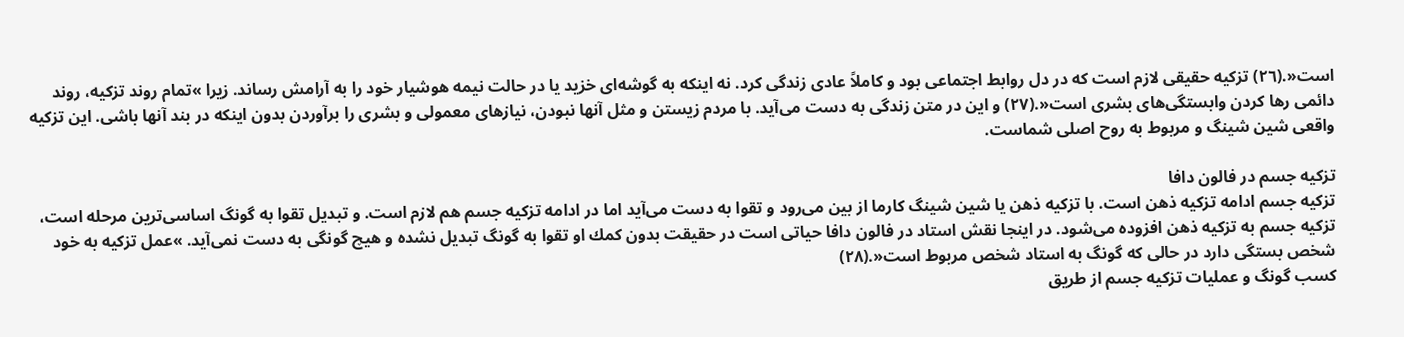است«.(٢٦) تزكيه حقيقى لازم است كه در دل روابط اجتماعى بود و كاملاً عادى زندگى كرد. نه اينكه به گوشه‌اى خزيد يا در حالت نيمه هوشيار خود را به آرامش رساند. زيرا »تمام روند تزكيه، روند دائمى رها كردن وابستگى‌هاى بشرى است«.(٢٧) و اين در متن زندگى به دست مى‌آيد. با مردم زيستن و مثل آنها نبودن، نيازهاى معمولى و بشرى را برآوردن بدون اينكه در بند آنها باشى. اين تزكيه واقعى شين شينگ و مربوط به روح اصلى شماست.

تزكيه جسم در فالون دافا
تزكيه جسم ادامه تزكيه ذهن است. با تزكيه ذهن يا شين شينگ كارما از بين مى‌رود و تقوا به دست مى‌آيد اما در ادامه تزكيه جسم هم لازم است. و تبديل تقوا به گونگ اساسى‌ترين مرحله است، تزكيه جسم به تزكيه ذهن افزوده مى‌شود. در اينجا نقش استاد در فالون دافا حياتى است در حقيقت بدون كمك او تقوا به گونگ تبديل نشده و هيچ گونگى به دست نمى‌آيد. »عمل تزكيه به خود شخص بستگى دارد در حالى كه گونگ به استاد شخص مربوط است«.(٢٨)
كسب گونگ و عمليات تزكيه جسم از طريق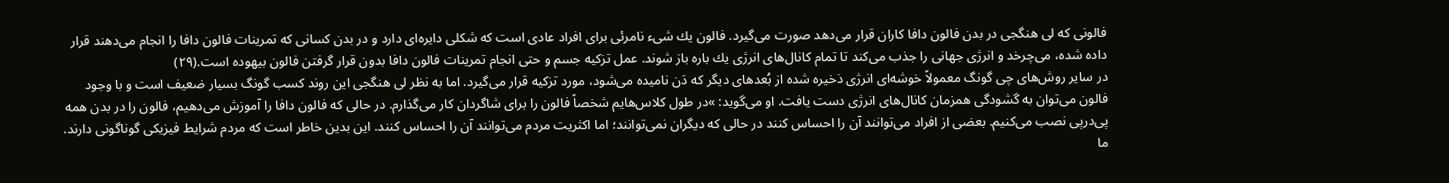فالونى كه لى هنگجى در بدن فالون دافا كاران قرار مى‌دهد صورت مى‌گيرد. فالون يك شى‌ء نامرئى براى افراد عادى است كه شكلى دايره‌اى دارد و در بدن كسانى كه تمرينات فالون دافا را انجام مى‌دهند قرار داده شده، مى‌چرخد و انرژى جهانى را جذب مى‌كند تا تمام كانال‌هاى انرژى يك باره باز شوند. عمل تزكيه جسم و حتى انجام تمرينات فالون دافا بدون قرار گرفتن فالون بيهوده است.(٢٩)
در ساير روش‌هاى چى گونگ معمولاً خوشه‌اى انرژى ذخيره شده از بُعدهاى ديگر كه دَن ناميده مى‌شود، مورد تزكيه قرار مى‌گيرد. اما به نظر لى هنگجى اين روند كسب گونگ بسيار ضعيف است و با وجود فالون مى‌توان به گشودگى همزمان كانال‌هاى انرژى دست يافت. او مى‌گويد: »در طول كلاس‌هايم شخصاً فالون را براى شاگردان كار مى‌گذارم. در حالى كه فالون دافا را آموزش مى‌دهيم، فالون را در بدن همه پى‌درپى نصب مى‌كنيم. بعضى از افراد مى‌توانند آن را احساس كنند در حالى كه ديگران نمى‌توانند؛ اما اكثريت مردم مى‌توانند آن را احساس كنند. اين بدين خاطر است كه مردم شرايط فيزيكى گوناگونى دارند. ما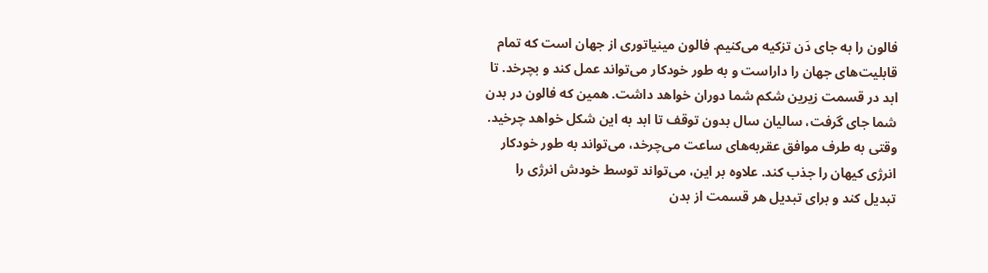فالون را به جاى دَن تزكيه مى‌كنيم. فالون مينياتورى از جهان است كه تمام قابليت‌هاى جهان را داراست و به طور خودكار مى‌تواند عمل كند و بچرخد. تا ابد در قسمت زيرين شكم شما دوران خواهد داشت. همين كه فالون در بدن شما جاى گرفت، ساليان سال بدون توقف تا ابد به اين شكل خواهد چرخيد. وقتى به طرف موافق عقربه‌هاى ساعت مى‌چرخد، مى‌تواند به طور خودكار انرژى كيهان را جذب كند. علاوه بر اين، مى‌تواند توسط خودش انرژى را تبديل كند و براى تبديل هر قسمت از بدن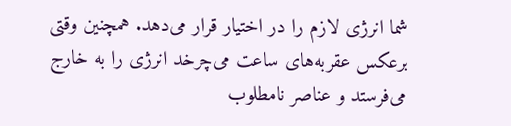شما انرژى لازم را در اختيار قرار مى‌دهد. همچنين وقتى برعكس عقربه‌هاى ساعت مى‌چرخد انرژى را به خارج مى‌فرستد و عناصر نامطلوب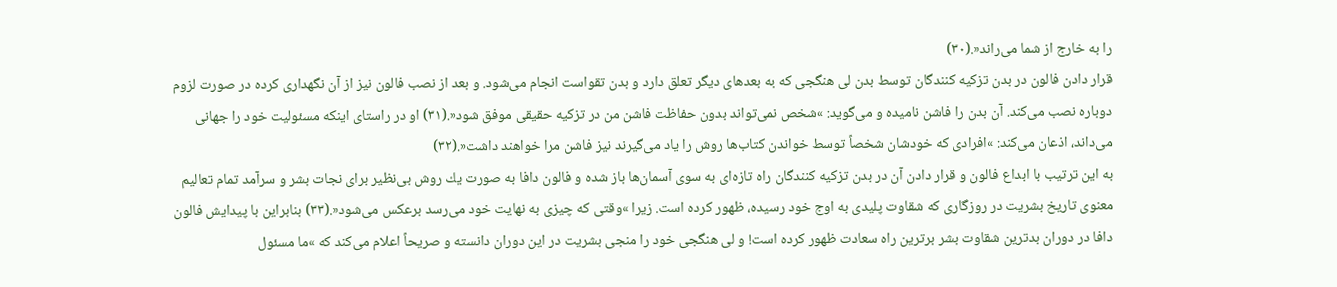را به خارج از شما مى‌راند«.(٣٠)
قرار دادن فالون در بدن تزكيه كنندگان توسط بدن لى هنگجى كه به بعدهاى ديگر تعلق دارد و بدن تقواست انجام مى‌شود. و بعد از نصب فالون نيز از آن نگهدارى كرده در صورت لزوم دوباره نصب مى‌كند. آن بدن را فاشن ناميده و مى‌گويد: »شخص نمى‌تواند بدون حفاظت فاشن من در تزكيه حقيقى موفق شود«.(٣١) او در راستاى اينكه مسئوليت خود را جهانى مى‌داند، اذعان مى‌كند: »افرادى كه خودشان شخصاً توسط خواندن كتاب‌ها روش را ياد مى‌گيرند نيز فاشن مرا خواهند داشت«.(٣٢)
به اين ترتيب با ابداع فالون و قرار دادن آن در بدن تزكيه كنندگان راه تازه‌اى به سوى آسمان‌ها باز شده و فالون دافا به صورت يك روش بى‌نظير براى نجات بشر و سرآمد تمام تعاليم معنوى تاريخ بشريت در روزگارى كه شقاوت پليدى به اوج خود رسيده، ظهور كرده است. زيرا »وقتى كه چيزى به نهايت خود مى‌رسد برعكس مى‌شود«.(٣٣) بنابراين با پيدايش فالون دافا در دوران بدترين شقاوت بشر برترين راه سعادت ظهور كرده است! و لى هنگجى خود را منجى بشريت در اين دوران دانسته و صريحاً اعلام مى‌كند كه »ما مسئول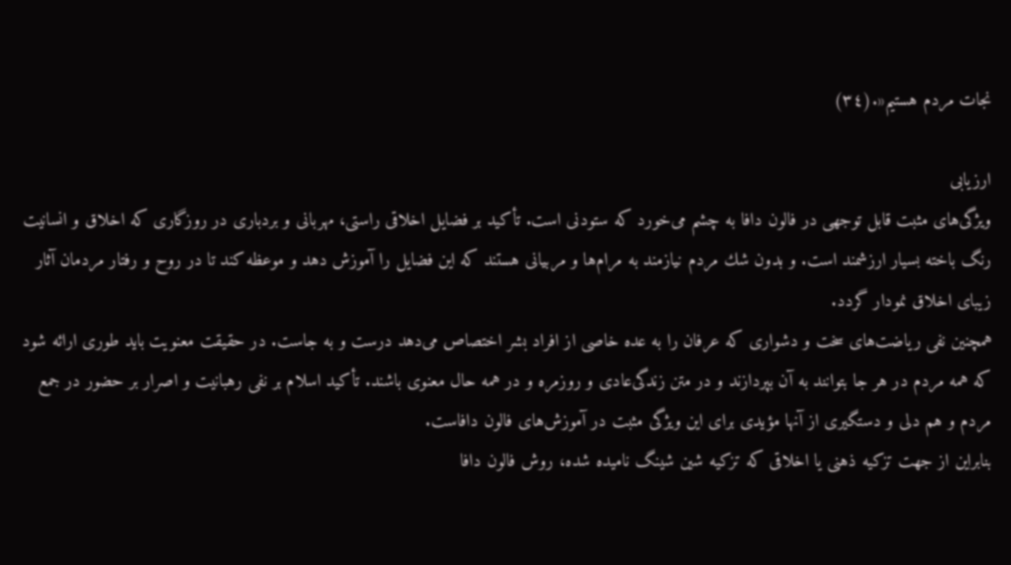نجات مردم هستيم«.(٣٤)

ارزيابى
ويژگى‌هاى مثبت قابل توجهى در فالون دافا به چشم مى‌خورد كه ستودنى است. تأكيد بر فضايل اخلاقى راستى، مهربانى و بردبارى در روزگارى كه اخلاق و انسانيت رنگ باخته بسيار ارزشمند است. و بدون شك مردم نيازمند به مرام‌ها و مربيانى هستند كه اين فضايل را آموزش دهد و موعظه كند تا در روح و رفتار مردمان آثار زيباى اخلاق نمودار گردد.
همچنين نفى رياضت‌هاى سخت و دشوارى كه عرفان را به عده خاصى از افراد بشر اختصاص مى‌دهد درست و به جاست. در حقيقت معنويت بايد طورى ارائه شود كه همه مردم در هر جا بتوانند به آن بپردازند و در متن زندگى‌عادى و روزمره و در همه حال معنوى باشند. تأكيد اسلام بر نفى رهبانيت و اصرار بر حضور در جمع مردم و هم دلى و دستگيرى از آنها مؤيدى براى اين ويژگى مثبت در آموزش‌هاى فالون دافاست.
بنابراين از جهت تزكيه ذهنى يا اخلاقى كه تزكيه شين شينگ ناميده شده، روش فالون دافا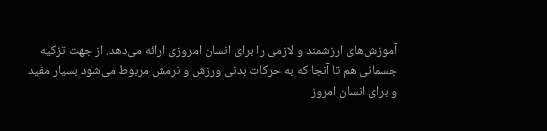آموزش‌هاى ارزشمند و لازمى را براى انسان امروزى ارائه مى‌دهد. از جهت تزكيه جسمانى هم تا آنجا كه به حركات بدنى ورزش و نرمش مربوط مى‌شود بسيار مفيد و براى انسان امروز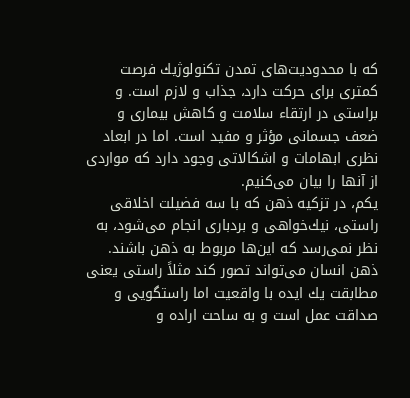كه با محدوديت‌هاى تمدن تكنولوژيك فرصت كمترى براى حركت دارد، جذاب و لازم است. و براستى در ارتقاء سلامت و كاهش بيمارى و ضعف جسمانى مؤثر و مفيد است. اما در ابعاد نظرى ابهامات و اشكالاتى وجود دارد كه مواردى از آنها را بيان مى‌كنيم.
يكم، در تزكيه ذهن كه با سه فضيلت اخلاقى راستى، نيك‌خواهى و بردبارى انجام مى‌شود، به نظر نمى‌رسد كه اين‌ها مربوط به ذهن باشند. ذهن انسان مى‌تواند تصور كند مثلاً راستى يعنى مطابقت يك ايده با واقعيت اما راستگويى و صداقت عمل است و به ساحت اراده و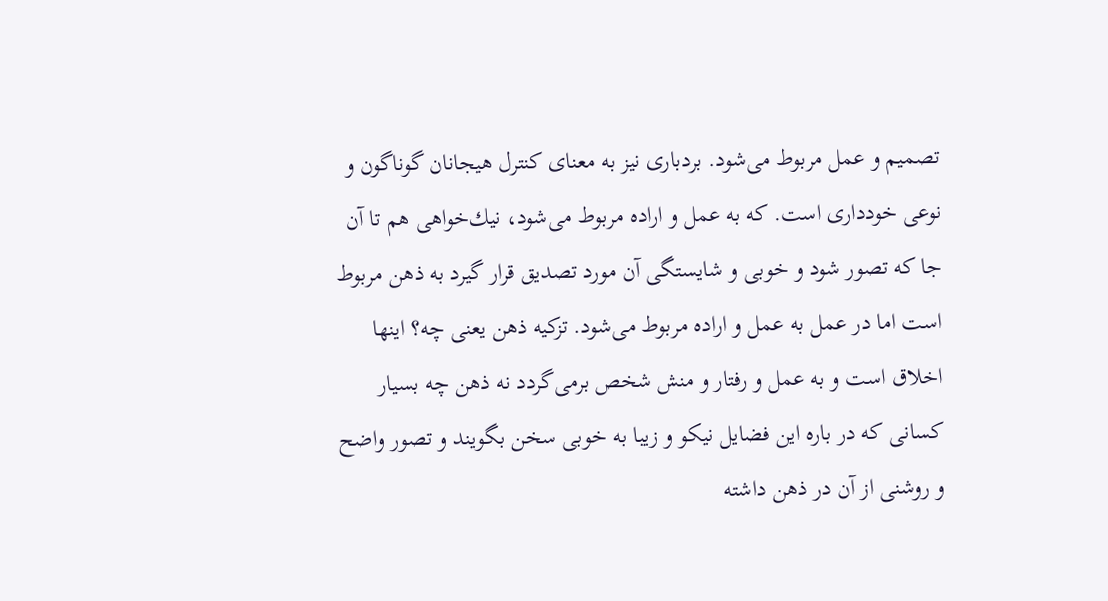تصميم و عمل مربوط مى‌شود. بردبارى نيز به معناى كنترل هيجانان گوناگون و نوعى خوددارى است. كه به عمل و اراده مربوط مى‌شود، نيك‌خواهى هم تا آن جا كه تصور شود و خوبى و شايستگى آن مورد تصديق قرار گيرد به ذهن مربوط است اما در عمل به عمل و اراده مربوط مى‌شود. تزكيه ذهن يعنى چه؟ اينها اخلاق است و به عمل و رفتار و منش شخص برمى‌گردد نه ذهن چه بسيار كسانى كه در باره اين فضايل نيكو و زيبا به خوبى سخن بگويند و تصور واضح و روشنى از آن در ذهن داشته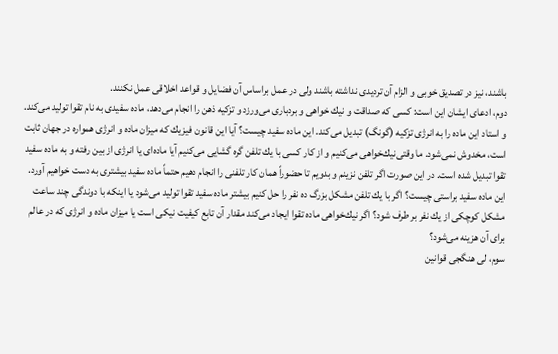باشند، نيز در تصديق خوبى و الزام آن ترديدى نداشته باشند ولى در عمل براساس آن فضايل و قواعد اخلاقى عمل نكنند.
دوم، ادعاى ايشان اين است: كسى كه صداقت و نيك خواهى و بردبارى مى‌ورزد و تزكيه ذهن را انجام مى‌دهد، ماده سفيدى به نام تقوا توليد مى‌كند. و استاد اين ماده را به انرژى تزكيه (گونگ) تبديل مى‌كند. اين ماده سفيد چيست؟ آيا اين قانون فيزيك كه ميزان ماده و انرژى همواره در جهان ثابت است، مخدوش نمى‌شود. ما وقتى‌نيك‌خواهى مى‌كنيم و از كار كسى با يك تلفن گره گشايى مى‌كنيم آيا ماده‌اى يا انرژى از بين رفته و به ماده سفيد تقوا تبديل شده است. در اين صورت اگر تلفن نزينم و بدويم تا حضوراً همان كار تلفنى را انجام دهيم حتماً ماده سفيد بيشترى به دست خواهيم آورد. اين ماده سفيد براستى چيست؟ اگر با يك تلفن مشكل بزرگ ده نفر را حل كنيم بيشتر ماده سفيد تقوا توليد مى‌شود يا اينكه با دوندگى چند ساعت مشكل كوچكى از يك نفر بر طرف شود؟ اگر نيك‌خواهى ماده تقوا ايجاد مى‌كند مقدار آن تابع كيفيت نيكى است يا ميزان ماده و انرژى كه در عالم براى آن هزينه مى‌شود؟
سوم، لى هنگجى قوانين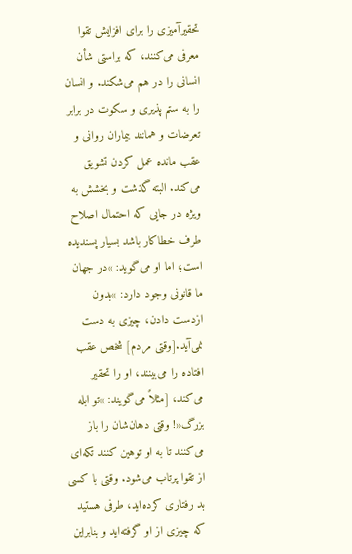تحقيرآميزى را براى افزايش تقوا معرفى مى‌كنند، كه براستى شأن انسانى را در هم مى‌شكند. و انسان را به ستم پذيرى و سكوت در برابر تعرضات و همانند بيماران روانى و عقب مانده عمل كردن تشويق مى‌كند. البته گذشت و بخشش به ويژه در جايى كه احتمال اصلاح طرف خطاكار باشد بسيار پسنديده است؛ اما او مى‌گويد: »در جهان ما قانونى وجود دارد: »بدون ازدست دادن، چيزى به دست نمى‌آيد.[وقتى مردم] شخص عقب افتاده را مى‌بينند، او را تحقير مى‌كند، [مثلاً مى‌گويند: »تو ابله بزرگ«! وقتى دهان‌شان را باز مى‌كنند تا به او توهين كنند تكه‌اى از تقوا پرتاب مى‌شود. وقتى با كسى بد رفتارى كرده‌ايد، طرفى هستيد كه چيزى از او گرفته‌ايد و بنابراين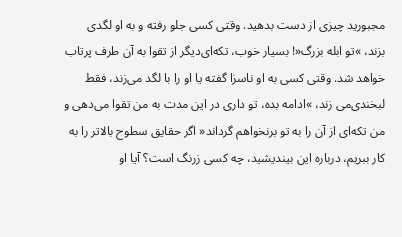مجبوريد چيزى از دست بدهيد. وقتى كسى جلو رفته و به او لگدى بزند، »تو ابله بزرگ«! بسيار خوب، تكه‌اى‌ديگر از تقوا به آن طرف پرتاب خواهد شد. وقتى كسى به او ناسزا گفته يا او را با لگد مى‌زند، فقط لبخندى‌مى زند، »ادامه بده، تو دارى در اين مدت به من تقوا مى‌دهى و من تكه‌اى از آن را به تو برنخواهم گرداند« اگر حقايق سطوح بالاتر را به كار ببريم، درباره اين بينديشيد، چه كسى زرنگ است؟ آيا او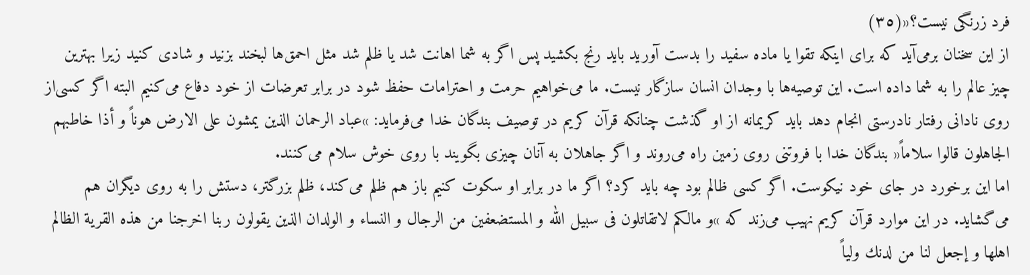فرد زرنگى نيست؟«(٣٥)
از اين سخنان برمى‌آيد كه براى اينكه تقوا يا ماده سفيد را بدست آوريد بايد رنج بكشيد پس اگر به شما اهانت شد يا ظلم شد مثل احمق‌ها لبخند بزنيد و شادى كنيد زيرا بهترين چيز عالم را به شما داده است. اين توصيه‌ها با وجدان انسان سازگار نيست. ما مى‌خواهيم حرمت و احترامات حفظ شود در برابر تعرضات از خود دفاع مى‌كنيم البته اگر كسى‌از روى نادانى رفتار نادرستى انجام دهد بايد كريمانه از او گذشت چنانكه قرآن كريم در توصيف بندگان خدا مى‌فرمايد: »عباد الرحمان الذين يمشون على الارض هوناً و أذا خاطبهم الجاهلون قالوا سلاماً« بندگان خدا با فروتنى روى زمين راه مى‌روند و اگر جاهلان به آنان چيزى بگويند با روى خوش سلام مى‌كنند.
اما اين برخورد در جاى خود نيكوست. اگر كسى ظالم بود چه بايد كرد؟ اگر ما در برابر او سكوت كنيم باز هم ظلم مى‌كند، ظلم بزرگتر، دستش را به روى ديگران هم مى‌گشايد. در اين موارد قرآن كريم نهيب مى‌زند كه »و مالكم لاتقاتلون فى سبيل الله و المستضعفين من الرجال و النساء و الولدان الذين يقولون ربنا اخرجنا من هذه القرية الظالم اهلها و إجعل لنا من لدنك ولياً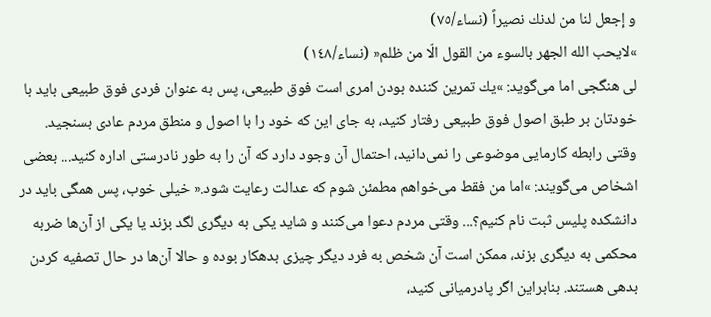و إجعل لنا من لدنك نصيراً (نساء/٧٥)
»لايحب الله الجهر بالسوء من القول الّا من ظلم« (نساء/١٤٨)
لى هنگجى اما مى‌گويد: »يك تمرين كننده بودن امرى است فوق طبيعى، پس به عنوان فردى فوق طبيعى بايد با خودتان بر طبق اصول فوق طبيعى رفتار كنيد، به جاى اين كه خود را با اصول و منطق مردم عادى بسنجيد. وقتى رابطه كارمايى موضوعى را نمى‌دانيد، احتمال آن وجود دارد كه آن را به طور نادرستى اداره كنيد... بعضى اشخاص مى‌گويند: »اما من فقط مى‌خواهم مطمئن شوم كه عدالت رعايت شود.« خيلى خوب، پس همگى بايد در دانشكده پليس ثبت نام كنيم؟... وقتى مردم دعوا مى‌كنند و شايد يكى به ديگرى لگد بزند يا يكى از آن‌ها ضربه محكمى به ديگرى بزند، ممكن است آن شخص به فرد ديگر چيزى بدهكار بوده و حالا آن‌ها در حال تصفيه كردن بدهى هستند. بنابراين اگر پادرميانى كنيد،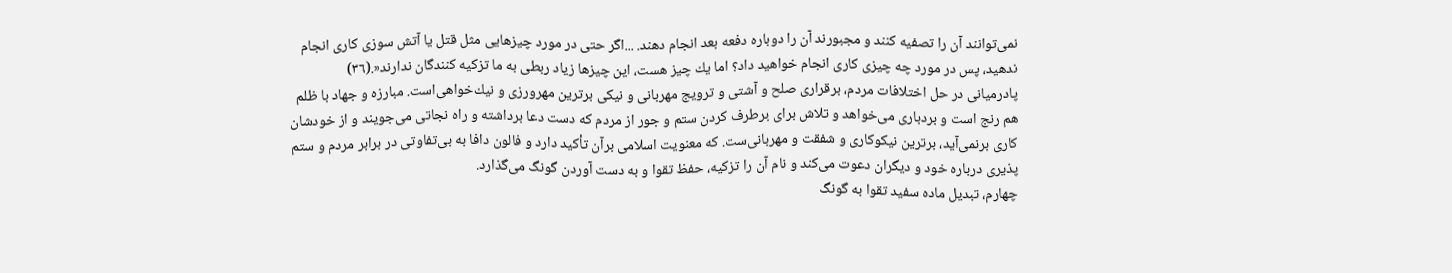نمى‌توانند آن را تصفيه كنند و مجبورند آن را دوباره دفعه بعد انجام دهند. ...اگر حتى در مورد چيزهايى مثل قتل يا آتش سوزى كارى انجام ندهيد، پس در مورد چه چيزى كارى انجام خواهيد داد؟ اما يك چيز هست، اين چيزها زياد ربطى به ما تزكيه كنندگان ندارند«.(٣٦)
پادرميانى در حل اختلافات مردم، برقرارى صلح و آشتى و ترويج مهربانى و نيكى برترين مهرورزى و نيك‌خواهى‌است. مبارزه و جهاد با ظلم هم رنج است و بردبارى مى‌خواهد و تلاش براى برطرف كردن ستم و جور از مردم كه دست دعا برداشته و راه نجاتى مى‌جويند و از خودشان كارى برنمى‌آيد، برترين نيكوكارى و شفقت و مهربانى‌ست. كه معنويت اسلامى برآن تأكيد دارد و فالون دافا به بى‌تفاوتى در برابر مردم و ستم پذيرى درباره خود و ديگران دعوت مى‌كند و نام آن را تزكيه، حفظ تقوا و به دست آوردن گونگ مى‌گذارد.
چهارم، تبديل ماده سفيد تقوا به گونگ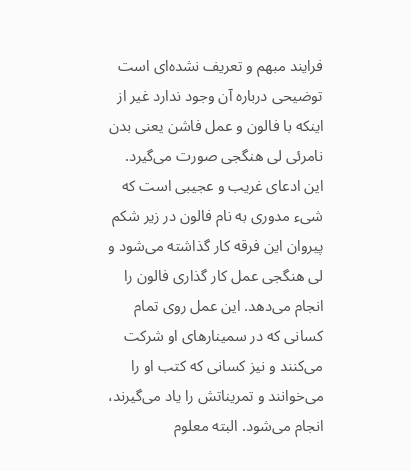فرايند مبهم و تعريف نشده‌اى است توضيحى درباره آن وجود ندارد غير از اينكه با فالون و عمل فاشن يعنى بدن نامرئى لى هنگجى صورت مى‌گيرد. اين ادعاى غريب و عجيبى است كه شى‌ء مدورى به نام فالون در زير شكم پيروان اين فرقه كار گذاشته مى‌شود و لى هنگجى عمل كار گذارى فالون را انجام مى‌دهد. اين عمل روى تمام كسانى كه در سمينارهاى او شركت مى‌كنند و نيز كسانى كه كتب او را مى‌خوانند و تمريناتش را ياد مى‌گيرند، انجام مى‌شود. البته معلوم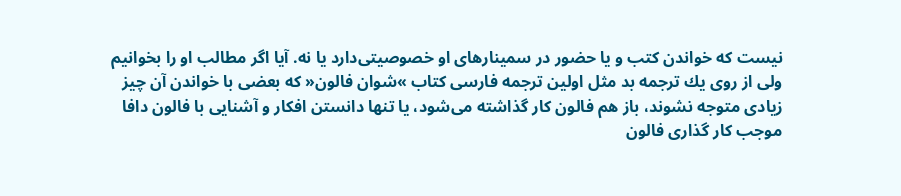نيست كه خواندن كتب و يا حضور در سمينارهاى او خصوصيتى‌دارد يا نه. آيا اگر مطالب او را بخوانيم ولى از روى يك ترجمه بد مثل اولين ترجمه فارسى كتاب »شوان فالون« كه بعضى با خواندن آن چيز زيادى متوجه نشوند، باز هم فالون كار گذاشته مى‌شود، يا تنها دانستن افكار و آشنايى با فالون دافا موجب كار گذارى فالون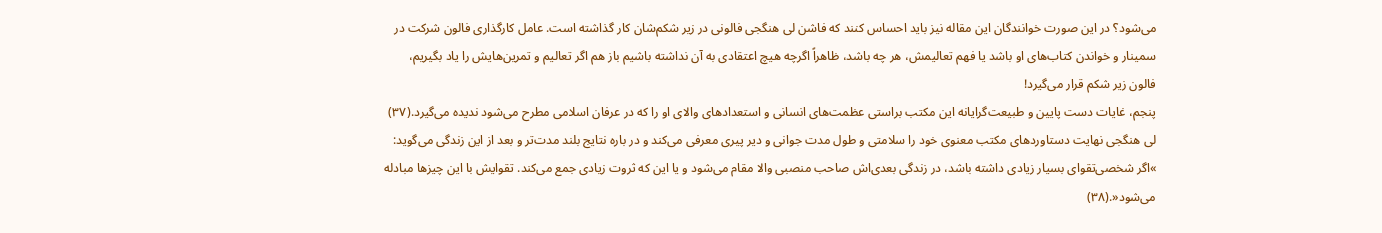مى‌شود؟ در اين صورت خوانندگان اين مقاله نيز بايد احساس كنند كه فاشن لى هنگجى فالونى در زير شكم‌شان كار گذاشته است. عامل كارگذارى فالون شركت در سمينار و خواندن كتاب‌هاى او باشد يا فهم تعاليمش، هر چه باشد، ظاهراً اگرچه هيچ اعتقادى به آن نداشته باشيم باز هم اگر تعاليم و تمرين‌هايش را ياد بگيريم، فالون زير شكم قرار مى‌گيرد!
پنجم، غايات دست پايين و طبيعت‌گرايانه اين مكتب براستى عظمت‌هاى انسانى و استعدادهاى والاى او را كه در عرفان اسلامى مطرح مى‌شود نديده مى‌گيرد.(٣٧) لى هنگجى نهايت دستاوردهاى مكتب معنوى خود را سلامتى و طول مدت جوانى و دير پيرى معرفى مى‌كند و در باره نتايج بلند مدت‌تر و بعد از اين زندگى مى‌گويد: »اگر شخصى‌تقواى بسيار زيادى داشته باشد، در زندگى بعدى‌اش صاحب منصبى والا مقام مى‌شود و يا اين كه ثروت زيادى جمع مى‌كند. تقوايش با اين چيزها مبادله مى‌شود«.(٣٨)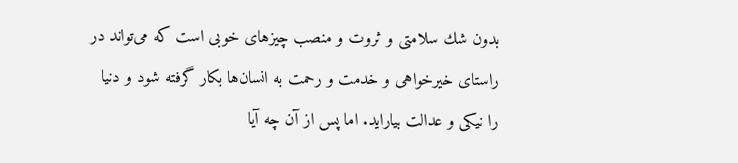بدون شك سلامتى و ثروت و منصب چيزهاى خوبى است كه مى‌تواند در راستاى خيرخواهى و خدمت و رحمت به انسان‌ها بكار گرفته شود و دنيا را نيكى و عدالت بيارايد. اما پس از آن چه آيا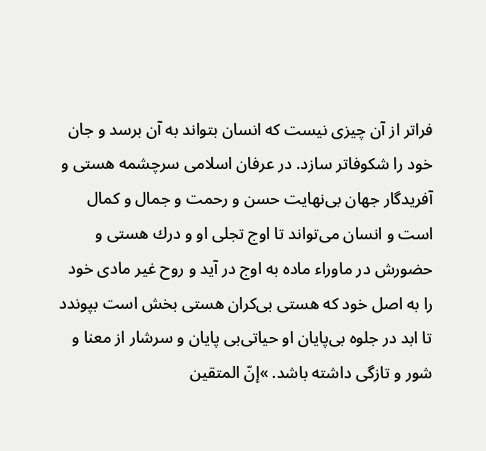فراتر از آن چيزى نيست كه انسان بتواند به آن برسد و جان خود را شكوفاتر سازد. در عرفان اسلامى سرچشمه هستى و آفريدگار جهان بى‌نهايت حسن و رحمت و جمال و كمال است و انسان مى‌تواند تا اوج تجلى او و درك هستى و حضورش در ماوراء ماده به اوج در آيد و روح غير مادى خود را به اصل خود كه هستى بى‌كران هستى بخش است بپوندد تا ابد در جلوه بى‌پايان او حياتى‌بى پايان و سرشار از معنا و شور و تازگى داشته باشد. »إنّ المتقين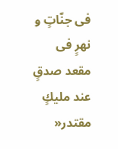فى جنّاتٍ و نهرٍ فى مقعد صدقٍ عند مليكٍ مقتدر«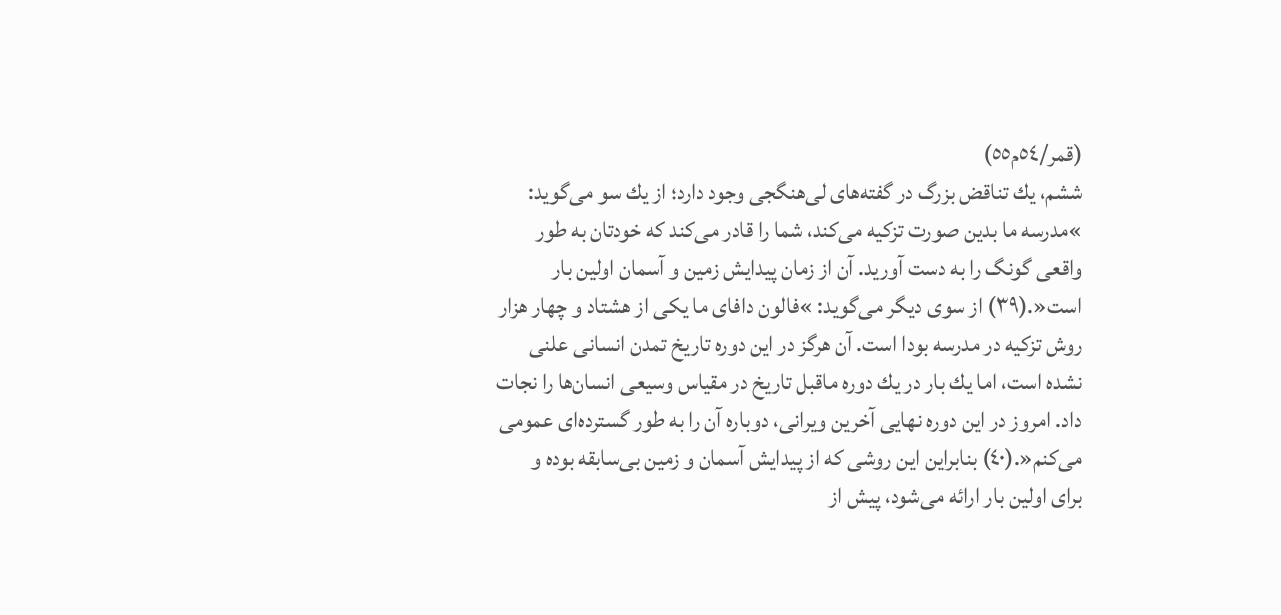(قمر/٥٤م٥٥)
ششم، يك تناقض بزرگ در گفته‌هاى لى‌هنگجى وجود دارد؛ از يك سو مى‌گويد: »مدرسه ما بدين صورت تزكيه مى‌كند، شما را قادر مى‌كند كه خودتان به طور واقعى گونگ را به دست آوريد. آن از زمان پيدايش زمين و آسمان اولين بار است«.(٣٩) از سوى ديگر مى‌گويد: »فالون دافاى ما يكى از هشتاد و چهار هزار روش تزكيه در مدرسه بودا است. آن هرگز در اين دوره تاريخ تمدن انسانى علنى نشده است، اما يك بار در يك دوره ماقبل تاريخ در مقياس وسيعى انسان‌ها را نجات داد. امروز در اين دوره نهايى آخرين ويرانى، دوباره آن را به طور گسترده‌اى عمومى مى‌كنم«.(٤٠) بنابراين اين روشى كه از پيدايش آسمان و زمين بى‌سابقه بوده و براى اولين بار ارائه مى‌شود، پيش از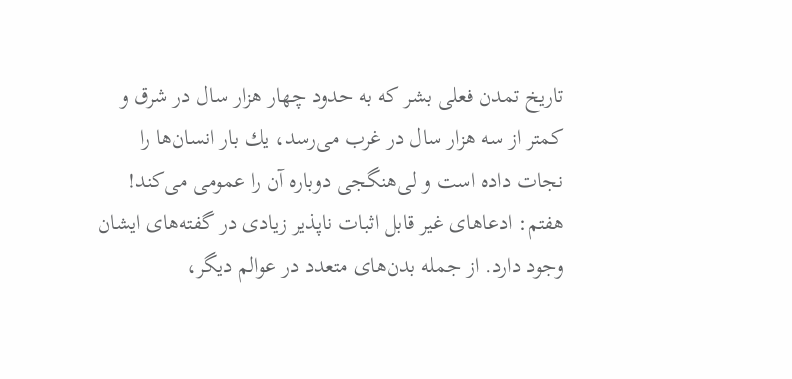تاريخ تمدن فعلى بشر كه به حدود چهار هزار سال در شرق و كمتر از سه هزار سال در غرب مى‌رسد، يك بار انسان‌ها را نجات داده است و لى‌هنگجى دوباره آن را عمومى مى‌كند!
هفتم: ادعاهاى غير قابل اثبات ناپذير زيادى در گفته‌هاى ايشان وجود دارد. از جمله بدن‌هاى متعدد در عوالم ديگر،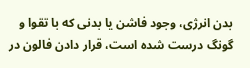بدن انرژى، وجود فاشن يا بدنى كه با تقوا و گونگ درست شده است، قرار دادن فالون در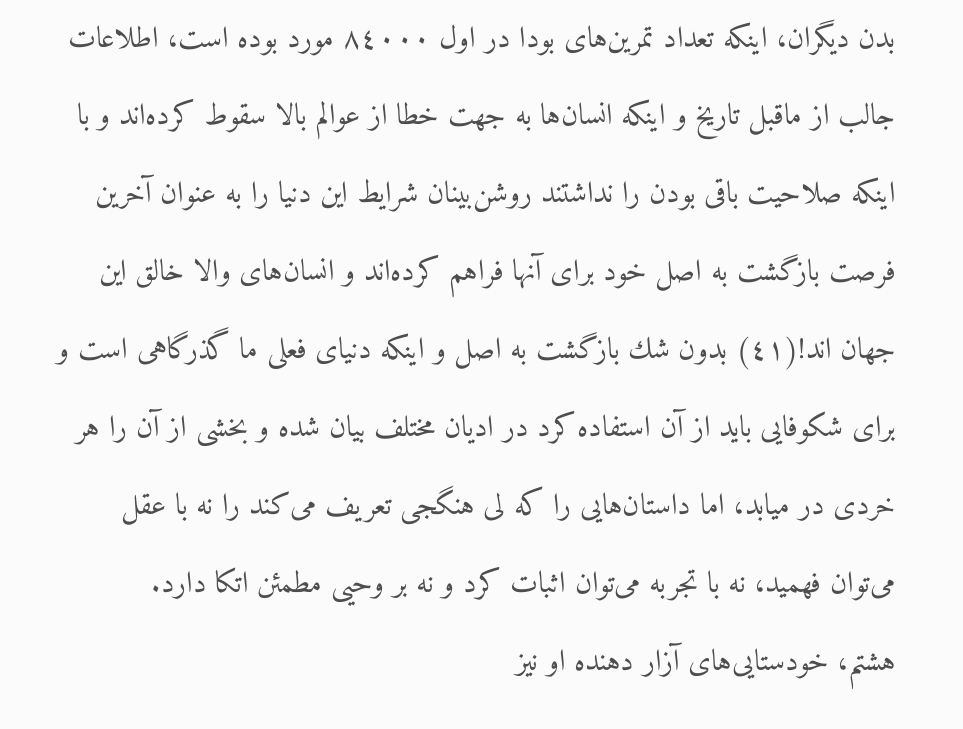بدن ديگران، اينكه تعداد تمرين‌هاى بودا در اول ٨٤٠٠٠ مورد بوده است، اطلاعات جالب از ماقبل تاريخ و اينكه انسان‌ها به جهت خطا از عوالم بالا سقوط كرده‌اند و با اينكه صلاحيت باقى بودن را نداشتند روشن‌بينان شرايط اين دنيا را به عنوان آخرين فرصت بازگشت به اصل خود براى آنها فراهم كرده‌اند و انسان‌هاى والا خالق اين جهان اند!(٤١) بدون شك بازگشت به اصل و اينكه دنياى فعلى ما گذرگاهى است و براى شكوفايى بايد از آن استفاده كرد در اديان مختلف بيان شده و بخشى از آن را هر خردى در ميابد، اما داستان‌هايى را كه لى هنگجى تعريف مى‌كند را نه با عقل مى‌توان فهميد، نه با تجربه مى‌توان اثبات كرد و نه بر وحيى مطمئن اتكا دارد.
هشتم، خودستايى‌هاى آزار دهنده او نيز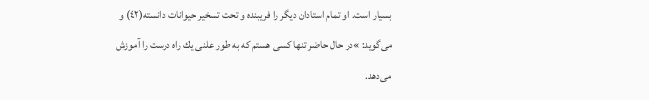بسيار است. او تمام استادان ديگر را فريبنده و تحت تسخير حيوانات دانسته(٤٢) و مى‌گويد: »در حال حاضر تنها كسى هستم كه به طور علنى يك راه درست را آموزش مى‌دهد.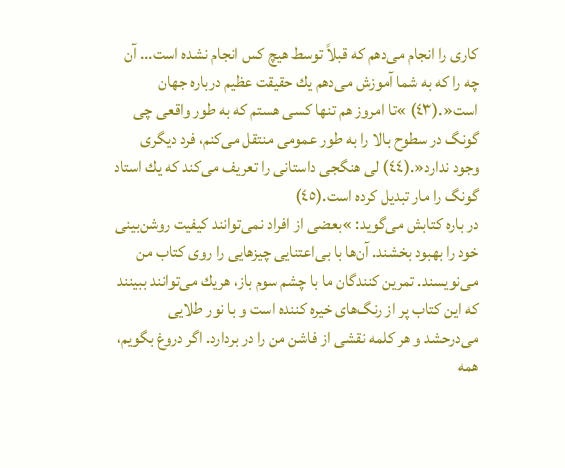كارى را انجام مى‌دهم كه قبلاً توسط هيچ كس انجام نشده است... آن چه را كه به شما آموزش مى‌دهم يك حقيقت عظيم درباره جهان است«.(٤٣) »تا امروز هم تنها كسى هستم كه به طور واقعى چى گونگ در سطوح بالا را به طور عمومى منتقل مى‌كنم، فرد ديگرى وجود ندارد«.(٤٤) لى هنگجى داستانى را تعريف مى‌كند كه يك استاد گونگ را مار تبديل كرده است.(٤٥)
در باره كتابش مى‌گويد: »بعضى از افراد نمى‌توانند كيفيت روشن‌بينى خود را بهبود بخشند. آن‌ها با بى‌اعتنايى چيزهايى را روى كتاب من مى‌نويسند. تمرين كنندگان ما با چشم سوم باز، هريك مى‌توانند ببينند كه اين كتاب پر از رنگ‌هاى خيره كننده است و با نور طلايى مى‌درحشد و هر كلمه نقشى از فاشن من را در بردارد. اگر دروغ بگويم، همه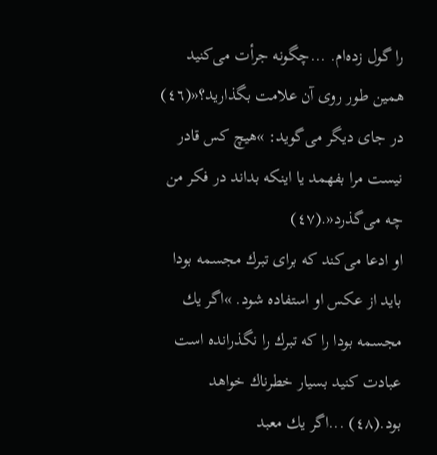را گول زده‌ام. ...چگونه جرأت مى‌كنيد همين طور روى آن علامت بگذاريد؟«(٤٦) در جاى ديگر مى‌گويد: »هيچ كس قادر نيست مرا بفهمد يا اينكه بداند در فكر من چه مى‌گذرد«.(٤٧)
او ادعا مى‌كند كه براى تبرك مجسمه بودا بايد از عكس او استفاده شود. »اگر يك مجسمه بودا را كه تبرك را نگذرانده است عبادت كنيد بسيار خطرناك خواهد بود.(٤٨) ...اگر يك معبد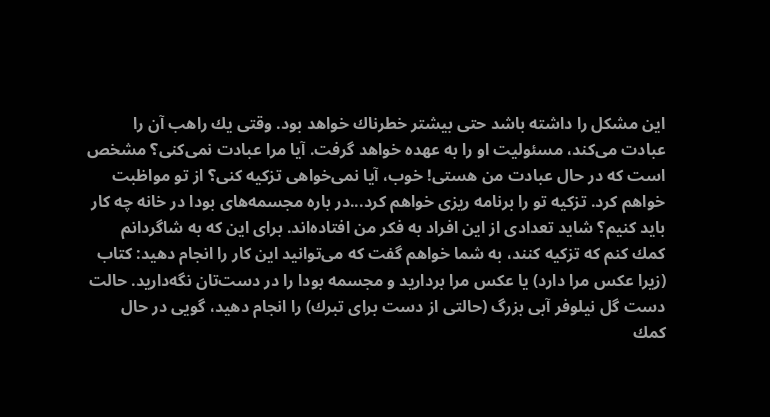اين مشكل را داشته باشد حتى بيشتر خطرناك خواهد بود. وقتى يك راهب آن را عبادت مى‌كند، مسئوليت او را به عهده خواهد گرفت. آيا مرا عبادت نمى‌كنى؟ مشخص است كه در حال عبادت من هستى! خوب، آيا نمى‌خواهى تزكيه كنى؟ از تو مواظبت خواهم كرد. تزكيه تو را برنامه ريزى خواهم كرد...در باره مجسمه‌هاى بودا در خانه چه كار بايد كنيم؟ شايد تعدادى از اين افراد به فكر من افتاده‌اند. براى اين كه به شاگردانم كمك كنم كه تزكيه كنند، به شما خواهم گفت كه مى‌توانيد اين كار را انجام دهيد: كتاب (زيرا عكس مرا دارد) يا عكس مرا برداريد و مجسمه بودا را در دست‌تان نگه‌داريد. حالت دست گل نيلوفر آبى بزرگ (حالتى از دست براى تبرك) را انجام دهيد، گويى در حال كمك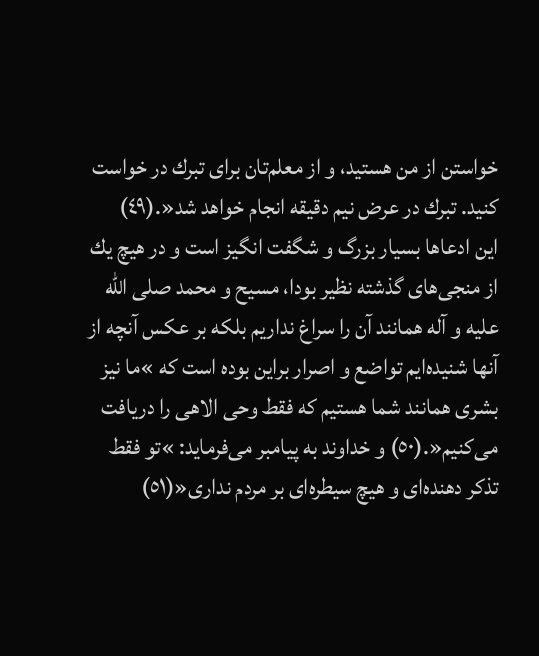خواستن از من هستيد، و از معلم‌تان براى تبرك در خواست كنيد. تبرك در عرض نيم دقيقه انجام خواهد شد«.(٤٩)
اين ادعاها بسيار بزرگ و شگفت انگيز است و در هيچ يك از منجى‌هاى گذشته نظير بودا، مسيح و محمد صلى الله عليه و آله همانند آن را سراغ نداريم بلكه بر عكس آنچه از آنها شنيده‌ايم تواضع و اصرار براين بوده است كه »ما نيز بشرى همانند شما هستيم كه فقط وحى الاهى را دريافت مى‌كنيم«.(٥٠) و خداوند به پيامبر مى‌فرمايد: »تو فقط تذكر دهنده‌اى و هيچ سيطره‌اى بر مردم ندارى«(٥١)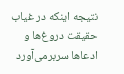نتيجه اينكه در غياب حقيقت دروغ‌ها و ادعاها سربرمى‌آورد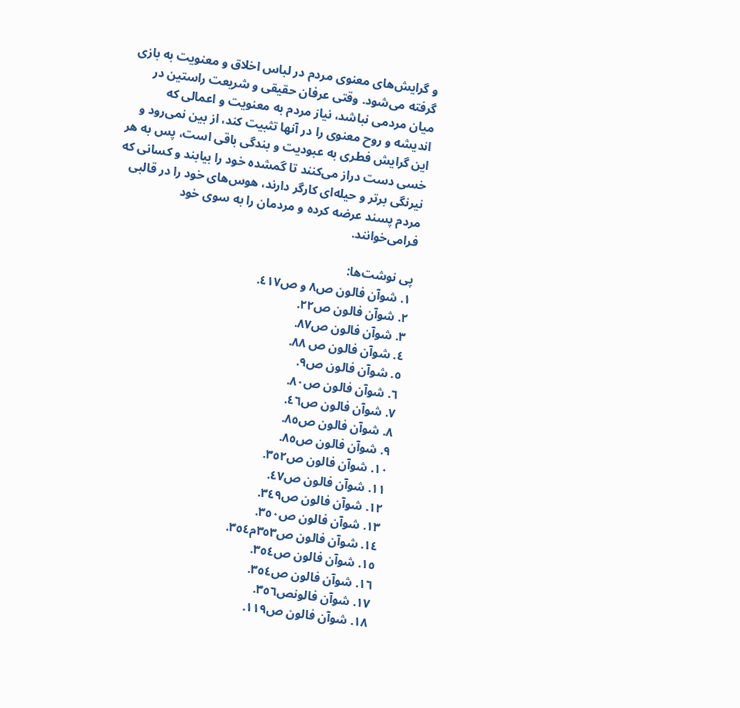و گرايش‌هاى معنوى مردم در لباس اخلاق و معنويت به بازى گرفته مى‌شود. وقتى عرفان حقيقى و شريعت راستين در ميان مردمى نباشد، نياز مردم به معنويت و اعمالى كه انديشه و روح معنوى را در آنها تثبيت كند، از بين نمى‌رود و اين گرايش فطرى به عبوديت و بندگى باقى است، پس به هر خسى دست دراز مى‌كنند تا گمشده خود را بيابند و كسانى كه نيرنگى برتر و حيله‌اى كارگر دارند، هوس‌هاى خود را در قالبى مردم پسند عرضه كرده و مردمان را به سوى خود فرامى‌خوانند.

پى نوشت‌ها:
١. شوآن فالون ص٨ و ص٤١٧.
٢. شوآن فالون ص٢٢.
٣. شوآن فالون ص٨٧.
٤. شوآن فالون ص ٨٨.
٥. شوآن فالون ص٩.
٦. شوآن فالون ص٨٠.
٧. شوآن فالون ص٤٦.
٨. شوآن فالون ص٨٥.
٩. شوآن فالون ص٨٥.
١٠. شوآن فالون ص٣٥٢.
١١. شوآن فالون ص٤٧.
١٢. شوآن فالون ص٣٤٩.
١٣. شوآن فالون ص٣٥٠.
١٤. شوآن فالون ص٣٥٣م٣٥٤.
١٥. شوآن فالون ص٣٥٤.
١٦. شوآن فالون ص٣٥٤.
١٧. شوآن فالونص٣٥٦.
١٨. شوآن فالون ص١١٩.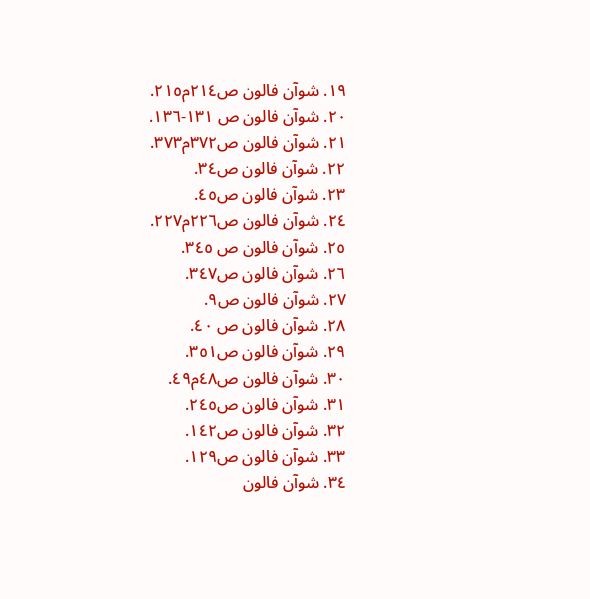١٩. شوآن فالون ص٢١٤م٢١٥.
٢٠. شوآن فالون ص ١٣١-١٣٦.
٢١. شوآن فالون ص٣٧٢م٣٧٣.
٢٢. شوآن فالون ص٣٤.
٢٣. شوآن فالون ص٤٥.
٢٤. شوآن فالون ص٢٢٦م٢٢٧.
٢٥. شوآن فالون ص ٣٤٥.
٢٦. شوآن فالون ص٣٤٧.
٢٧. شوآن فالون ص٩.
٢٨. شوآن فالون ص ٤٠.
٢٩. شوآن فالون ص٣٥١.
٣٠. شوآن فالون ص٤٨م٤٩.
٣١. شوآن فالون ص٢٤٥.
٣٢. شوآن فالون ص١٤٢.
٣٣. شوآن فالون ص١٢٩.
٣٤. شوآن فالون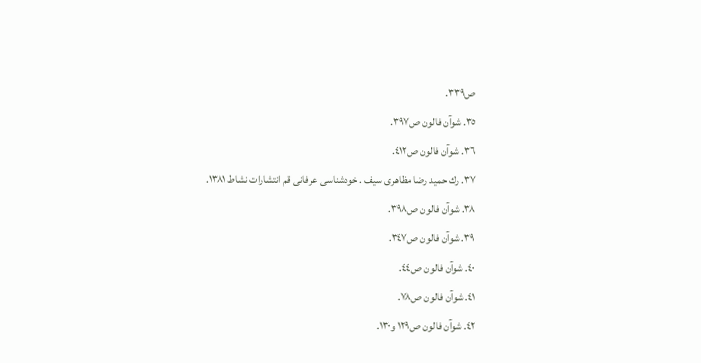ص٣٣٩.
٣٥. شوآن فالون ص٣٩٧.
٣٦. شوآن فالون ص٤١٢.
٣٧. رك حميد رضا مظاهرى سيف . خودشناسى عرفانى قم انتشارات نشاط ١٣٨١.
٣٨. شوآن فالون ص٣٩٨.
٣٩. شوآن فالون ص٣٤٧.
٤٠. شوآن فالون ص٤٤.
٤١. شوآن فالون ص٧٨.
٤٢. شوآن فالون ص١٢٩ و١٣٠.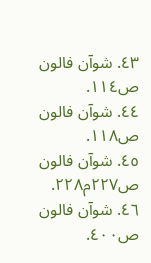٤٣. شوآن فالون ص١١٤.
٤٤. شوآن فالون ص١١٨.
٤٥. شوآن فالون ص٢٢٧م٢٢٨.
٤٦. شوآن فالون ص٤٠٠.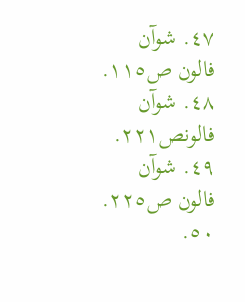٤٧. شوآن فالون ص١١٥.
٤٨. شوآن فالونص٢٢١.
٤٩. شوآن فالون ص٢٢٥.
٥٠.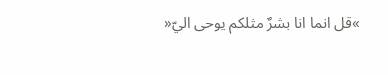»قل انما انا بشرٌ مثلكم يوحى اليّ«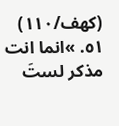(كهف/١١٠)
٥١. »انما انت مذكر لستَ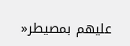عليهم بمصيطر«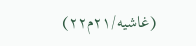(غاشيه/٢١م٢٢)